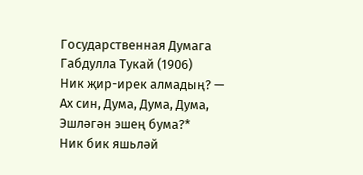Государственная Думага
Габдулла Тукай (1906)
Ник җир-ирек алмадың? —
Ах син, Дума, Дума, Дума,
Эшләгән эшең бума?*
Ник бик яшьләй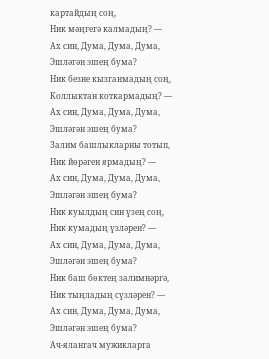картайдың соң,
Ник мәңгегә калмадың? —
Ах син, Дума, Дума, Дума,
Эшләгән эшең бума?
Ник безне кызганмадың соң,
Коллыктан коткармадың? —
Ах син, Дума, Дума, Дума,
Эшләгән эшең бума?
Залим башлыкларны тотып,
Ник йөрәген ярмадың? —
Ах син, Дума, Дума, Дума,
Эшләгән эшең бума?
Ник куылдың син үзең соң,
Ник кумадың үзләрен? —
Ах син, Дума, Дума, Дума,
Эшләгән эшең бума?
Ник баш бөктең залимнәргә,
Ник тыңладың сүзләрен? —
Ах син, Дума, Дума, Дума,
Эшләгән эшең бума?
Ач-ялангач мужикларга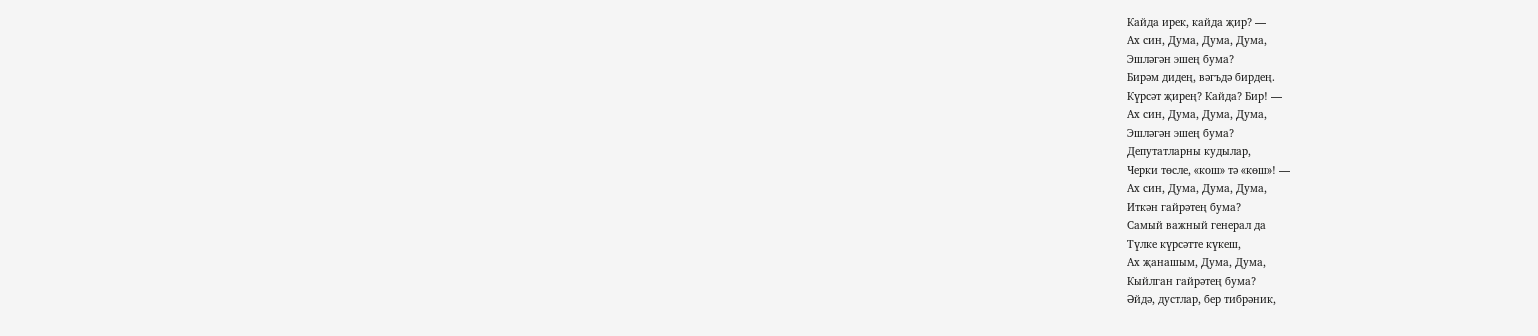Кайда ирек, кайда җир? —
Ах син, Дума, Дума, Дума,
Эшләгән эшең бума?
Бирәм дидең, вәгъдә бирдең.
Күрсәт җирең? Кайда? Бир! —
Ах син, Дума, Дума, Дума,
Эшләгән эшең бума?
Депутатларны кудылар,
Черки төсле, «кош» тә «көш»! —
Ах син, Дума, Дума, Дума,
Иткән гайрәтең бума?
Самый важный генерал да
Түлке күрсәтте күкеш,
Ах җанашым, Дума, Дума,
Кыйлган гайрәтең бума?
Әйдә, дустлар, бер тибрәник,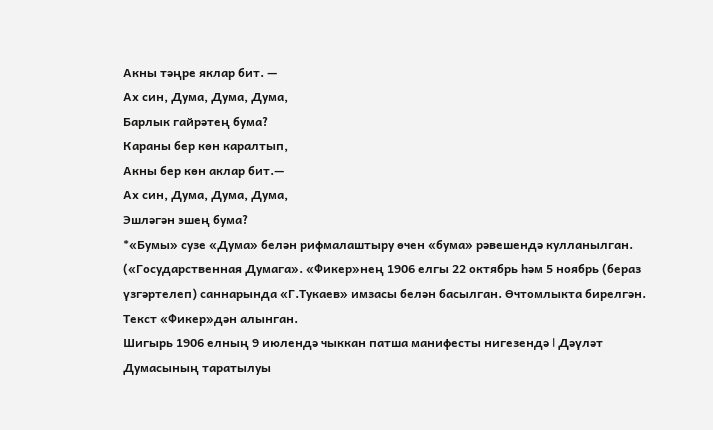Акны тәңре яклар бит. —
Ах син, Дума, Дума, Дума,
Барлык гайрәтең бума?
Караны бер көн каралтып,
Акны бер көн аклар бит.—
Ах син, Дума, Дума, Дума,
Эшләгән эшең бума?
*«Бумы» сузе «Дума» белән рифмалаштыру өчен «бума» рәвешендә кулланылган.
(«Государственная Думага». «Фикер»нең 1906 елгы 22 октябрь һәм 5 ноябрь (бераз үзгәртелеп) саннарында «Г.Тукаев» имзасы белән басылган. Өчтомлыкта бирелгән. Текст «Фикер»дән алынган.
Шигырь 1906 елның 9 июлендә чыккан патша манифесты нигезендә I Дәүләт Думасының таратылуы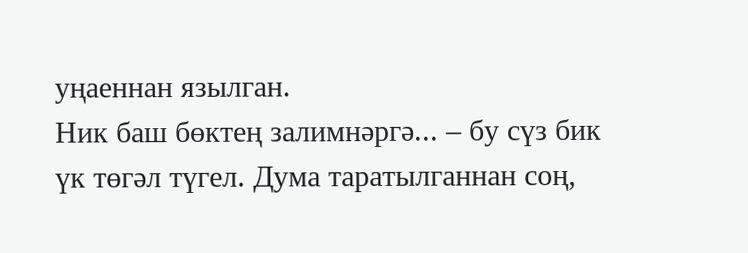уңаеннан язылган.
Ник баш бөктең залимнәргә... – бу сүз бик үк төгәл түгел. Дума таратылганнан соң,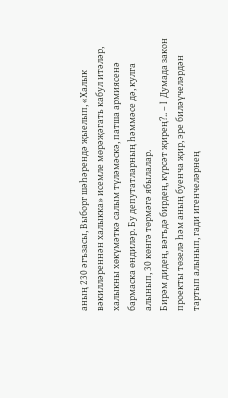аның 230 әгъзасы, Выборг шәһәрендә җыелып, «Халык вәкилләреннән халыкка» исемле мөрәҗәгать кабул итәләр, халыкны хөкүмәткә салым түләмәскә, патша армиясенә бармаска өндиләр. Бу депутатларның һәммәсе дә, кулга алынып, 30 көнгә төрмәгә ябылалар.
Бирәм дидең, вәгъдә бирдең, күрсәт җирең?.. – I Думада закон проекты төзелә һәм аның буенча җир, эре биләүчеләрдән тартып алынып, гади игенчеләрнең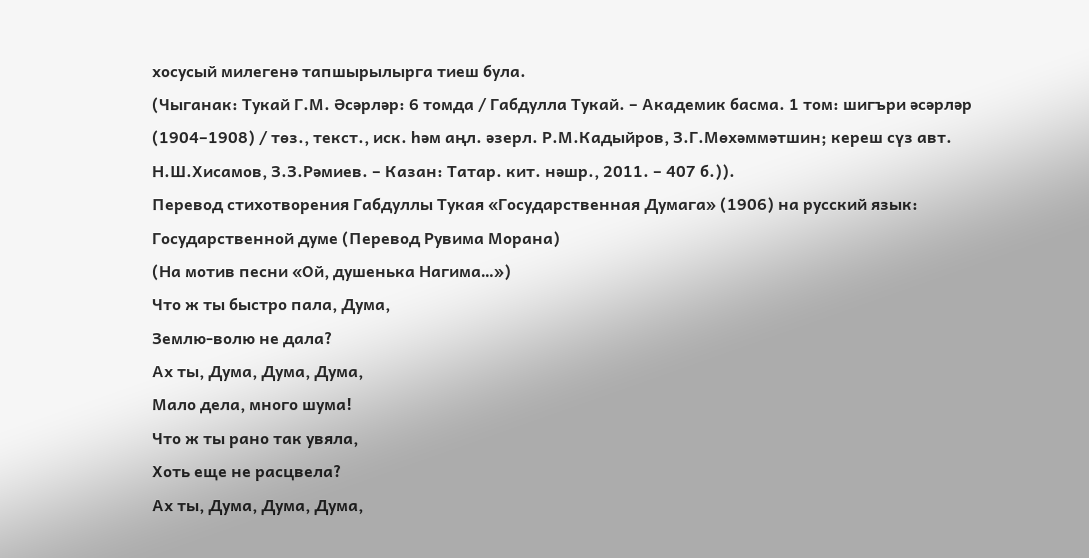хосусый милегенә тапшырылырга тиеш була.
(Чыганак: Тукай Г.М. Әсәрләр: 6 томда / Габдулла Тукай. – Академик басма. 1 том: шигъри әсәрләр (1904–1908) / төз., текст., иск. һәм аңл. әзерл. Р.М.Кадыйров, З.Г.Мөхәммәтшин; кереш сүз авт. Н.Ш.Хисамов, З.З.Рәмиев. – Казан: Татар. кит. нәшр., 2011. – 407 б.)).
Перевод стихотворения Габдуллы Тукая «Государственная Думага» (1906) на русский язык:
Государственной думе (Перевод Рувима Морана)
(На мотив песни «Ой, душенька Нагима…»)
Что ж ты быстро пала, Дума,
Землю-волю не дала?
Ах ты, Дума, Дума, Дума,
Мало дела, много шума!
Что ж ты рано так увяла,
Хоть еще не расцвела?
Ах ты, Дума, Дума, Дума,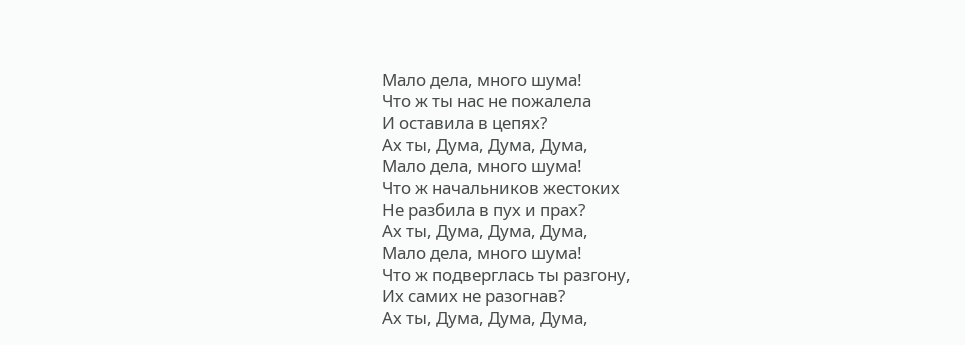Мало дела, много шума!
Что ж ты нас не пожалела
И оставила в цепях?
Ах ты, Дума, Дума, Дума,
Мало дела, много шума!
Что ж начальников жестоких
Не разбила в пух и прах?
Ах ты, Дума, Дума, Дума,
Мало дела, много шума!
Что ж подверглась ты разгону,
Их самих не разогнав?
Ах ты, Дума, Дума, Дума,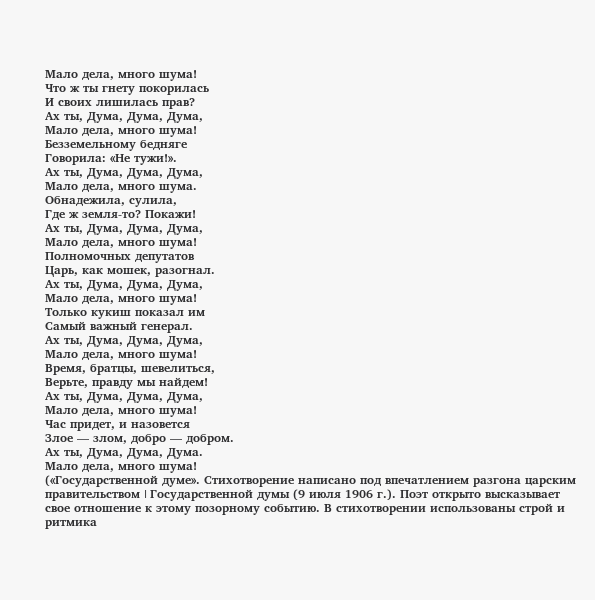Мало дела, много шума!
Что ж ты гнету покорилась
И своих лишилась прав?
Ах ты, Дума, Дума, Дума,
Мало дела, много шума!
Безземельному бедняге
Говорила: «Не тужи!».
Ах ты, Дума, Дума, Дума,
Мало дела, много шума.
Обнадежила, сулила,
Где ж земля-то? Покажи!
Ах ты, Дума, Дума, Дума,
Мало дела, много шума!
Полномочных депутатов
Царь, как мошек, разогнал.
Ах ты, Дума, Дума, Дума,
Мало дела, много шума!
Только кукиш показал им
Самый важный генерал.
Ах ты, Дума, Дума, Дума,
Мало дела, много шума!
Время, братцы, шевелиться,
Верьте, правду мы найдем!
Ах ты, Дума, Дума, Дума,
Мало дела, много шума!
Час придет, и назовется
Злое — злом, добро — добром.
Ах ты, Дума, Дума, Дума.
Мало дела, много шума!
(«Государственной думе». Стихотворение написано под впечатлением разгона царским правительством I Государственной думы (9 июля 1906 г.). Поэт открыто высказывает свое отношение к этому позорному событию. В стихотворении использованы строй и ритмика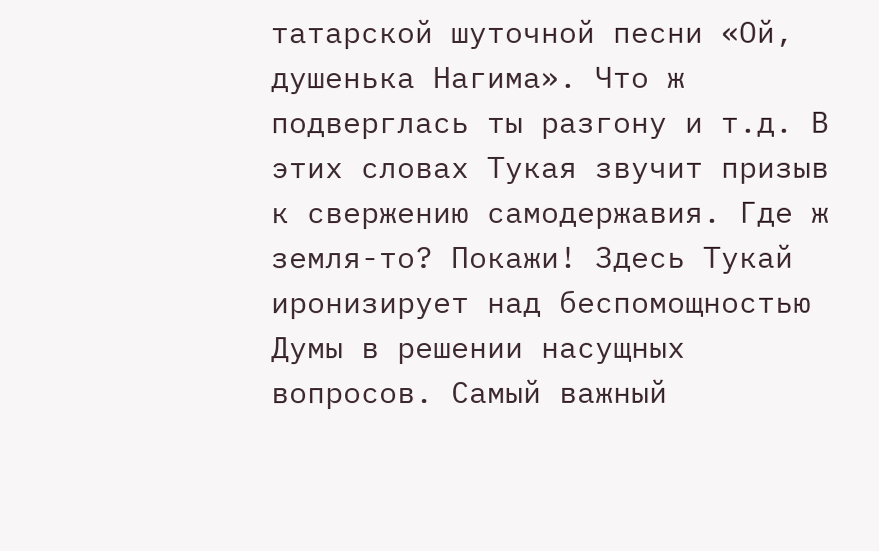татарской шуточной песни «Ой, душенька Нагима». Что ж подверглась ты разгону и т.д. В этих словах Тукая звучит призыв к свержению самодержавия. Где ж земля-то? Покажи! Здесь Тукай иронизирует над беспомощностью Думы в решении насущных вопросов. Самый важный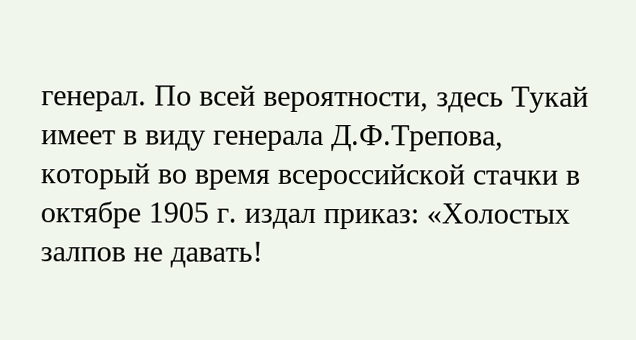генерал. По всей вероятности, здесь Тукай имеет в виду генерала Д.Ф.Трепова, который во время всероссийской стачки в октябре 1905 г. издал приказ: «Холостых залпов не давать!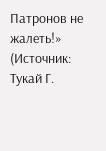Патронов не жалеть!»
(Источник: Тукай Г.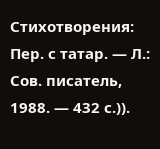Стихотворения: Пер. с татар. — Л.: Сов. писатель, 1988. — 432 с.)).